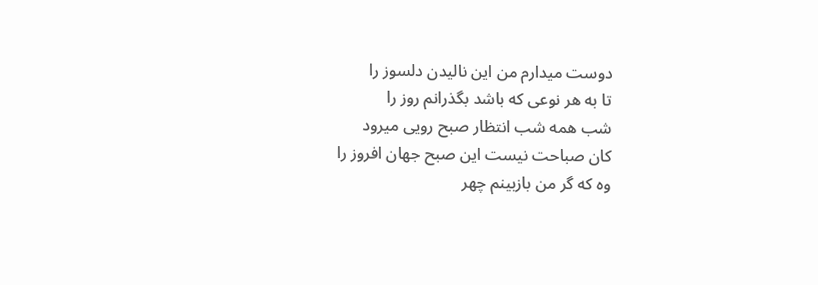دوست میدارم من این نالیدن دلسوز را
تا به هر نوعی که باشد بگذرانم روز را
شب همه شب انتظار صبح رویی میرود
کان صباحت نیست این صبح جهان افروز را
وه که گر من بازبینم چهر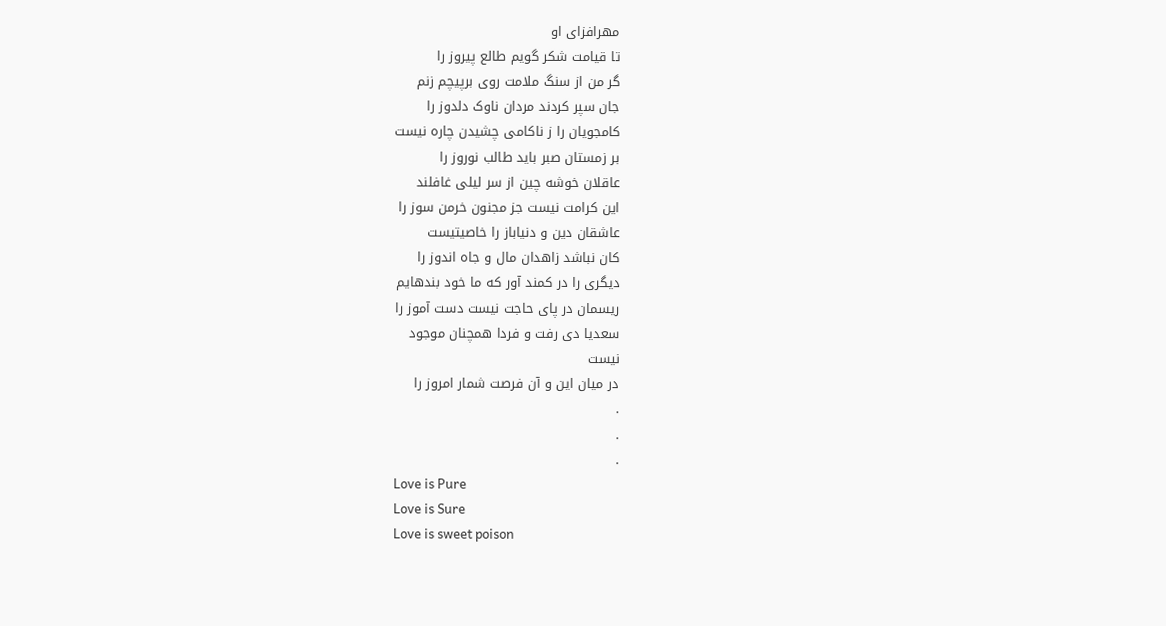مهرافزای او
تا قیامت شکر گویم طالع پیروز را
گر من از سنگ ملامت روی برپیچم زنم
جان سپر کردند مردان ناوک دلدوز را
کامجویان را ز ناکامی چشیدن چاره نیست
بر زمستان صبر باید طالب نوروز را
عاقلان خوشه چین از سر لیلی غافلند
این کرامت نیست جز مجنون خرمن سوز را
عاشقان دین و دنیاباز را خاصیتیست
کان نباشد زاهدان مال و جاه اندوز را
دیگری را در کمند آور که ما خود بندهایم
ریسمان در پای حاجت نیست دست آموز را
سعدیا دی رفت و فردا همچنان موجود
نیست
در میان این و آن فرصت شمار امروز را
.
.
.
Love is Pure
Love is Sure
Love is sweet poison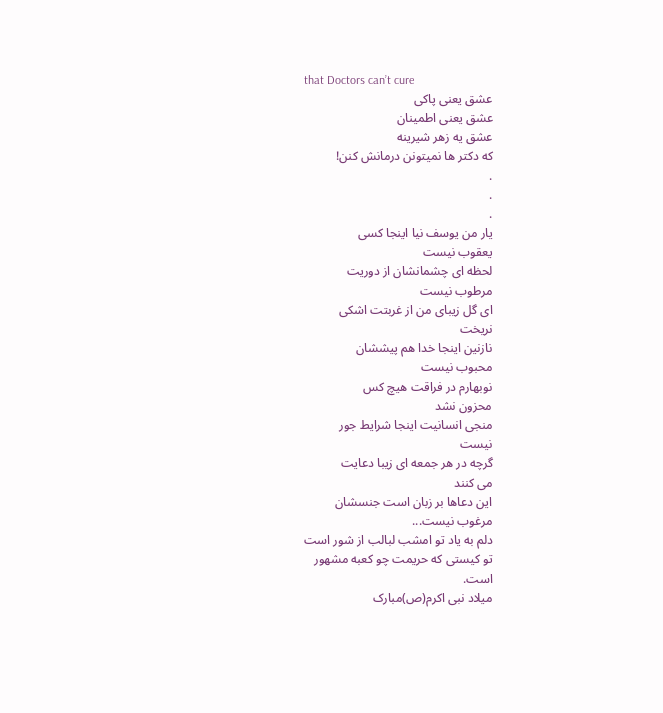that Doctors can’t cure
عشق یعنی پاکی
عشق یعنی اطمینان
عشق یه زهر شیرینه
که دکتر ها نمیتونن درمانش کنن!
.
.
.
یار من یوسف نیا اینجا کسی
یعقوب نیست
لحظه ای چشمانشان از دوریت
مرطوب نیست
ای گل زیبای من از غربتت اشکی
نریخت
نازنین اینجا خدا هم پیششان
محبوب نیست
نوبهارم در فراقت هیچ کس
محزون نشد
منجی انسانیت اینجا شرایط جور
نیست
گرچه در هر جمعه ای زیبا دعایت
می کنند
این دعاها بر زبان است جنسشان
مرغوب نیست...
دلم به یاد تو امشب لبالب از شور است
تو کیستی که حریمت چو کعبه مشهور
است.
میلاد نبی اکرم(ص)مبارک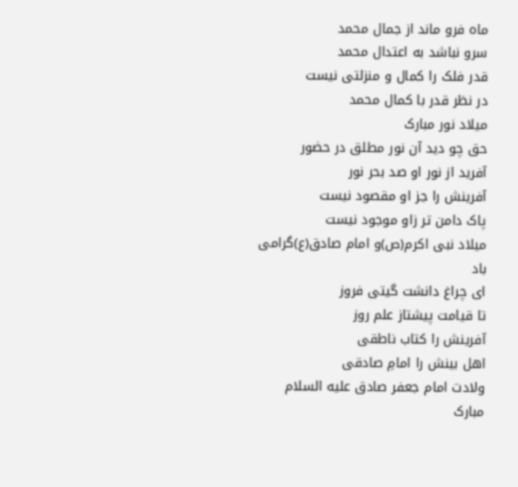ماه فرو ماند از جمال محمد
سرو نباشد به اعتدال محمد
قدر فلک را کمال و منزلتى نیست
در نظر قدر با کمال محمد
میلاد نور مبارک
حق چو دید آن نور مطلق در حضور
آفرید از نور او صد بحر نور
آفرینش را جز او مقصود نیست
پاک دامن تر زاو موجود نیست
میلاد نبی اکرم(ص)و امام صادق(ع)گرامی
باد
ای چراغ دانشت گیتی فروز
تا قیامت پیشتاز علم روز
آفرینش را کتاب ناطقی
اهل بینش را امامِ صادقی
ولادت امام جعفر صادق علیه السلام
مبارک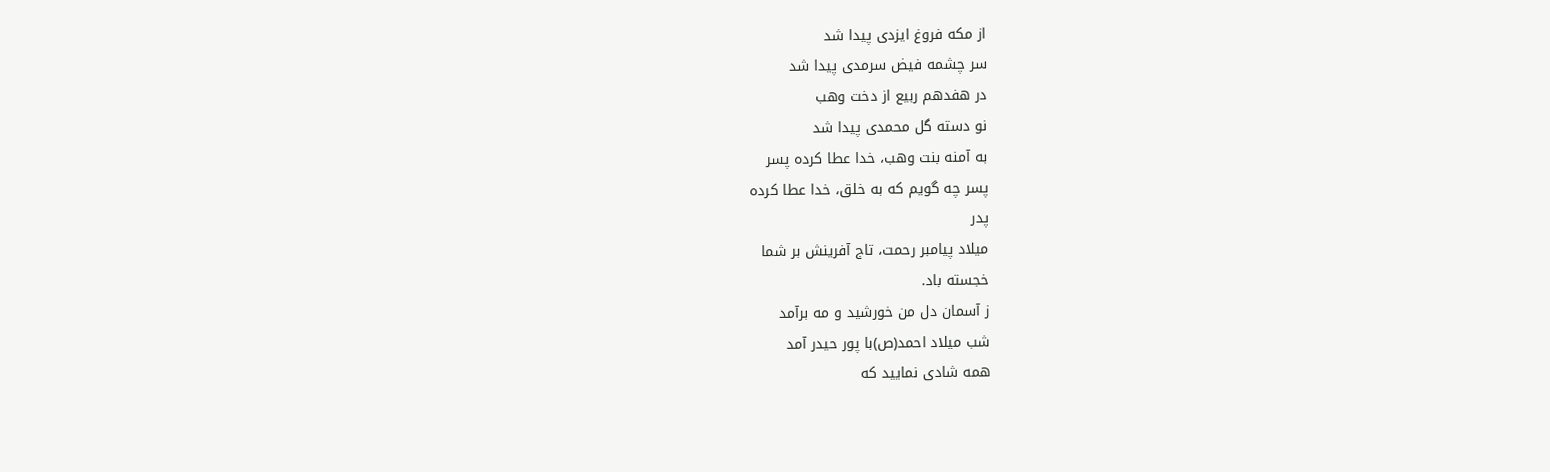از مکه فروغ ایزدی پیدا شد
سر چشمه فیض سرمدی پیدا شد
در هفدهم ربیع از دخت وهب
نو دسته گل محمدی پیدا شد
به آمنه بنت وهب، خدا عطا کرده پسر
پسر چه گویم که به خلق، خدا عطا کرده
پدر
میلاد پیامبر رحمت، تاج آفرینش بر شما
خجسته باد.
ز آسمان دل من خورشید و مه برآمد
شب میلاد احمد(ص)با پور حیدر آمد
همه شادی نمایید که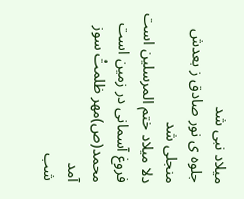میلاد نبی شد
جلوه ی نور صادق ز بعدش منجلی شد
دلا میلاد ختم المرسلین است
فروغ آسمانی در زمین است
محمد(ص)مهر ظلمتْ سوز آمد
شب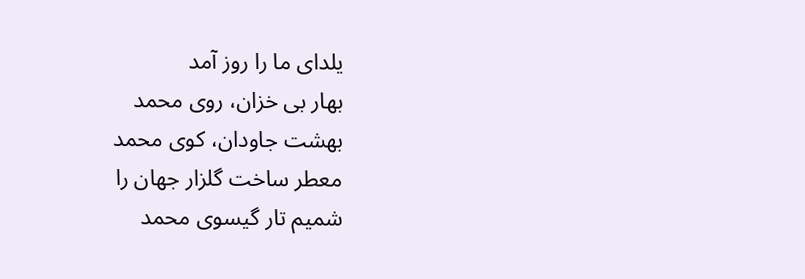یلدای ما را روز آمد
بهار بی خزان، روی محمد
بهشت جاودان، کوی محمد
معطر ساخت گلزار جهان را
شمیم تار گیسوی محمد